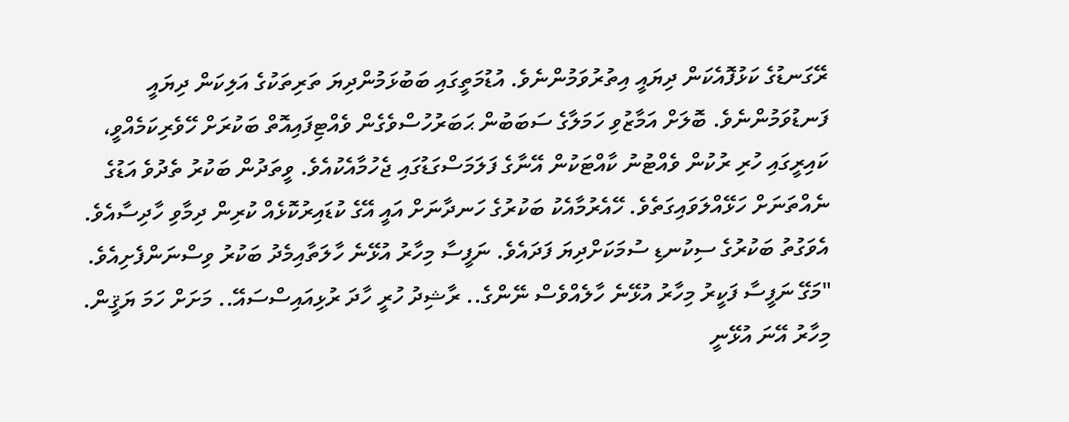ރޭގަނޑުގެ ކަޅުފޮއެކަން ދިޔައީ އިތުރުވަމުންނެވެ. އުޑުމަތީގައި ބަބުޅަމުންދިޔަ ތަރިތަކުގެ އަލިކަން ދިޔައީ ފަނޑުވަމުންނެވެ. ބޮލަށް އަމާޒުވި ހަމަލާގެ ސަބަބުން ޙަބަރުހުސްވެގެން ވެއްޓިފައިއޮތް ބަކުރަށް ހޭވެރިކަމެއްވީ، ކައިރީގައި ހުރި ރުކުން ވެއްޓުނު ކާއްޓަކުން އޭނާގެ ފަލަމަސްގަޑުގައި ޖެހުމާއެކުއެވެ. ވީތަދުން ބަކުރު ތެދުވެ އަޑުގެ ނެއްތަނަށް ހަޅޭއްލަވައިގަތެވެ. ހޭއެރުމާއެކު ބަކުރުގެ ހަނދާނަށް އައީ އޭގެ ކުޑައިރުކޮޅެއް ކުރިން ދިމާވި ހާދިސާއެވެ. އެވަގުތު ބަކުރުގެ ސިކުނޑި ސުމަކަށްދިޔަ ފަދައެވެ. ނަފީސާ މިހާރު އުޅޭނެ ހާލަތާއިމެދު ބަކުރު ވިސްނަންފެށިއެވެ. "މަގޭ ނަފީސާ ފަކީރު މިހާރު އުޅޭނެ ހާލެއްވެސް ނޭންގެ.. ރާޝިދު ހުރީ ހާދަ ރުޅިއައިސްސައޭ.. މަށަށް ހަމަ ޔަޤީން. މިހާރު އޭނަ އުޅޭނީ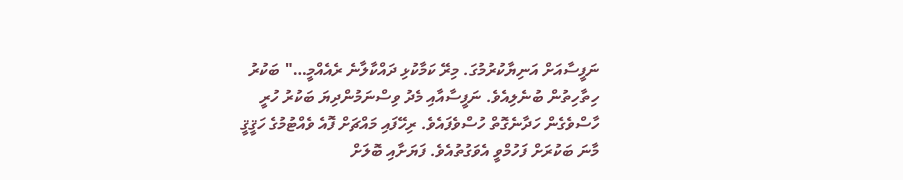ނަފީސާއަށް އަނިޔާކުރުމުގަ. މިރޭ ކަމާކުޅި ދައްކާލާނެ ރެއެއްމީ…" ބަކުރު ހިތާހިތުން ބުނެލިއެވެ. ނަފީސާއާއި މެދު ވިސްނަމުންދިޔަ ބަކުރު ހުރީ ހާސްވެގެން ހަދާނެގޮތް ހުސްވެފައެވެ. ރިހޭފައި މައްޗަށް ފޮއެ ވެއްޓުމުގެ ހަޤީޤީ މާނަ ބަކުރަށް ފަހުމްވީ އެވަގުތުއެވެ. ފަޔަށާއި ބޮލަށް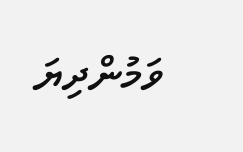ވަމުންދިޔަ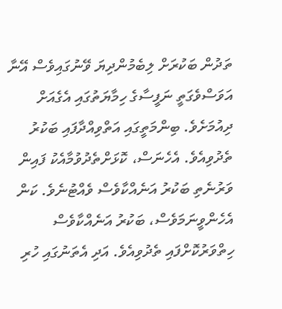ތަދުން ބަކުރަށް ލިބެމުންދިޔަ ވޭނުގައިވެސް އޭނާ އަވަސްވެގަތީ ނަފީސާގެ ހިމާޔަތުގައި އެގެއަށް ދިއުމަށެވެ. ބިންމަތީގައި އަތްވިއްދާފައި ބަކުރު ތެދުވިއެވެ. އެހެނަސް، ކޮޅަށްތެދުވުމާއެކު ފައިން ވަރުނެތި ބަކުރު އަނެއްކާވެސް ވެއްޓުނެވެ. ކަން އެހެންވީނަމަވެސް، ބަކުރު އަނެއްކާވެސް ހިތްވަރުކޮށްފައި ތެދުވިއެވެ. އަދި އެތަނުގައި ހުރި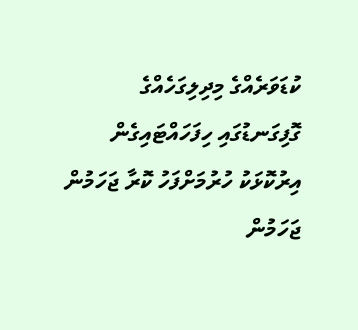ކުޑަވަރެއްގެ މިދިލިގަހެއްގެ ގޮފިގަނޑުގައި ހިފަހައްޓައިގެން އިރުކޮޅަކު ހުރުމަށްފަހު ކޮރާ ޖަހަމުން ޖަހަމުން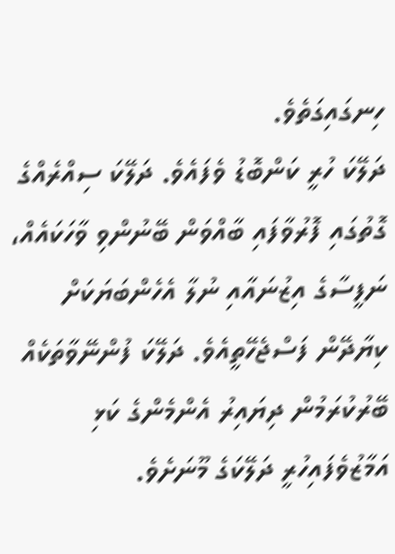ހިނގައިގަތެވެ.
ދަލޭކަ ހުރީ ކަންބޮޑު ވެފައެވެ. ދަލޭކަ ސިއްރެއްގެ ގޮތުގައި ފޮރުވާފައި ބާއްވަން ބޭނުންވި ވާހަކައެއް، ނަފީސާގެ އިޒުނައާއި ނުލާ އެހެންބަޔަކަށް ކިޔާދޭން ފަސްޖެހޭތީއެވެ. ދަލޭކަ ފުންނޭވާތަކެއް ބޭރުކުރަމުން ދިޔައިރު އެންމެންގެ ކަޅި އަމާޒުވެފައިހުރީ ދަލޭކަގެ މޫނަށެވެ.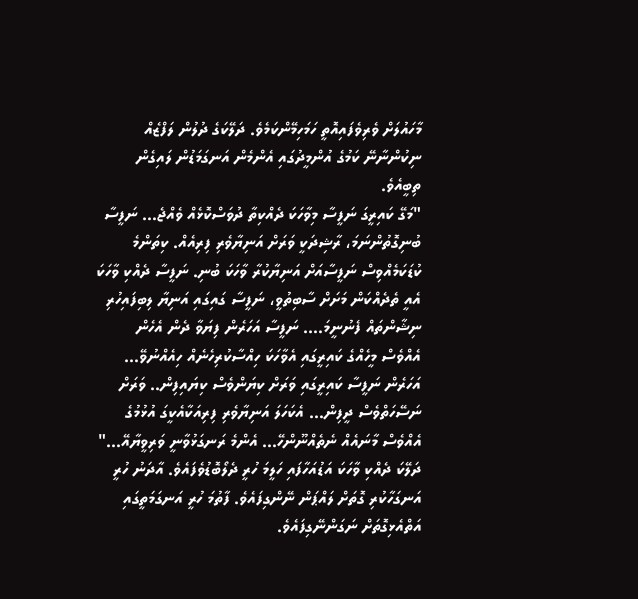މާހައުލަށް ވެރިވެފައިއޮތީ ހަމަހިމޭންކަމެވެ. ދަލޭކަގެ ދުލުން ލަފްޒެއް ނިކުންނާނޭ ކަމުގެ އުންމީދުގައި އެންމެން އަނގަމަޑުން ލައިގެން ތިބީއެވެ.
"މަގޭ ކައިރީގަ ނަފީސާ މިވާހަކަ ދެއްކިތާ ދުވަސްކޮޅެއް ވެއްޖެ… ނަފީސާ ބުނިގޮތުންނަމަ، ރާޝިދަކީ ވަރަށް އަނިޔާވެރި ފިރިއެއް. ކިތަންމެ ކުޑަކަމެއްވިސް ނަފީސާއަށް އަނިޔާކުރާ ވާހަކަ ބުނި. ނަފީސާ ދެއްކި ވާހަކަ އެއީ ތެދެއްކަން މަށަށް ސާބިތުވީ، ނަފީސާ ގައިގައި އަނިޔާ ލިބިފައިހުރި ނިޝާންތައް ފެނުނީމަ…. ނަފީސާ އަހަރެން ފިޔަވާ ދެން އެހެން އެއްވެސް މީހެއްގެ ކައިރީގައި އެވާހަކަ ހިއްސާކުރިހެނެއް ހިއެއްނުވޭ… އަހަރެން ނަފީސާ ކައިރީގައި ވަރަށް ކިޔަންވެސް ކިޔައިފިން.. ވަރަށް ނަސޭހަތްވެސް ދީފިން… އެކަހަލަ އަނިޔާވެރި ފިރިއަކާއެކީގަ އުޅުމުގެ އެއްވެސް މާނައެއް ނެތެއްނޫންހޭ… އެންމެ ރަނގަޅުވާނީ ވަރިވީޔާއޭ…"
ދަލޭކަ ދެއްކި ވާހަކަ އަޑުއަހާފައި ހަލީމަ ހުރީ ދެލޯބޮޑުވެފައެވެ. އާދަނު ހުރީ އަނގަހާކުރި ގޮތަށް ލައްޕަން ނޭންގިފައެވެ. ފާތުމަ ހުރީ އަނގަމަތީގައި އަތްއެޅިގޮތަށް ނަގަންނޭގިފައެވެ.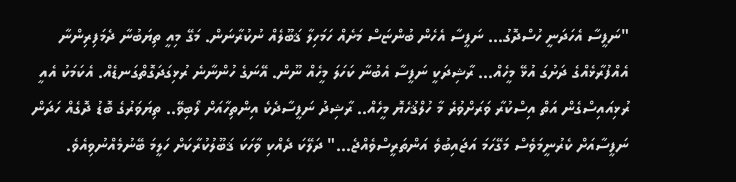"ނަފީސާ އެހަދަނީ ހުސްދޮގު… ނަފީސާ އެހެން ބުންޏަސް މަށެއް ހަމަހިލާ ޤަބޫލެއް ނުކުރާނަން. މަގޭ މިއީ ތިޔަބުނާ ދެމަފިރިންނާ އެއްފުރާޅެއްގެ ދަށުގަ އުޅޭ މީހެއް… ރާޝިދަކީ ނަފީސާ އެބުނާ ކަހަލަ މީހެއް ނޫން. އޭނަގެ ހުންނާނެ ރުޅިގަދަގޮތްގަނޑެއް. އެކަމަކު އެއީ ރުޅިއައިސްގެން އަތް އިސްކުރާ ވަރަށްވުރެ މާ ހުލްޤުހެޔޮ މީހެއް.. ރާޝިދު ނަފީސާދެކެ އިންތިހާއަށް ލޯބިވޭ.. ތިޔަވަރުގެ ބޮޑު ދޮގެއް ހަދަން ނަފީސާއަށް ކެރުނީމަވެސް މަގޭހަމަ އަޖައިބުވެ އަންތަރީސްވެއްޖެ…" ދަލޭކަ ދެއްކި ވާހަކަ ޤަބޫލުކުރާކަށް ހަލީމަ ބޭނުމެއްނުވިއެވެ.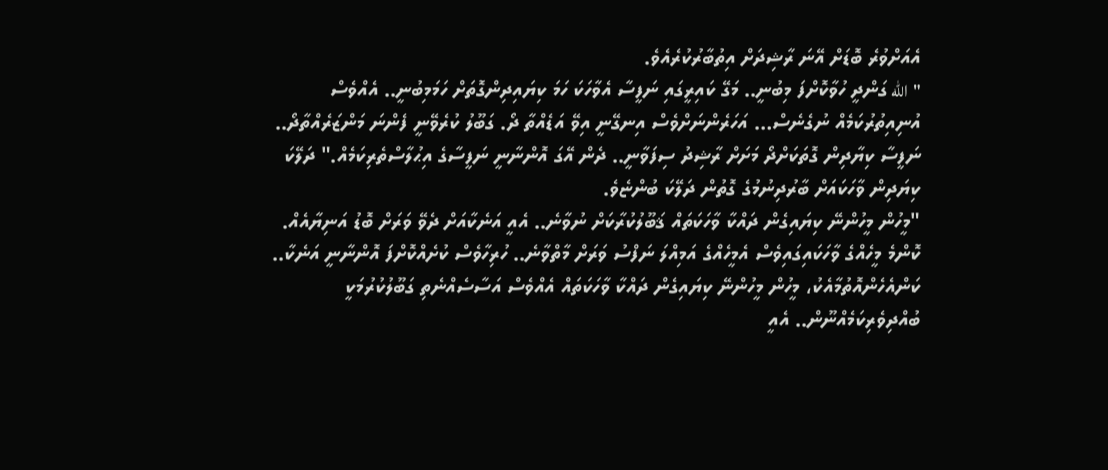އެއަށްވުރެ ބޮޑަށް އޭނަ ރާޝިދަށް އިތުބާރުކުރެއެވެ.
"الله ގަންދީ ހުވާކޮށްފަ މިބުނީ.. މަގޭ ކައިރީގައި ނަފީސާ އެވާހަކަ ހަމަ ކިޔައިދިންގޮތަށް ހަމަމިބުނީ.. އެއްވެސް އުނިއިތުރުކަމެއް ނުގެނެސް… އަހަރެންނަށްވެސް އިނގޭނީ އިވޭ އަޑެއްތާ ދޯ. ގަބޫލު ކުރެވޭނީ ފެންނަ މަންޒަރެއްތާދޯ.. ނަފީސާ ކިޔާދިން ގޮތަކަށްދޯ މަށަށް ރާޝިދު ސިފަވާނީ.. ދެން އޭގަ އޮންނާނީ ނަފީސާގެ އިޙުލާސްތެރިކަމެއް." ދަލޭކަ ކިޔަދިން ވާހަކައަށް ބާރުދިނުމުގެ ގޮތުން ދަލޭކަ ބުންޏެވެ.
"މީހުން މީހުންނޭ ކިޔައިގެން ދައްކާ ވާހަކަތައް ޤަބޫލުކުރާކަށް ނުވާނެ.. އެއީ އަނެކާއަށް ދެވޭ ވަރަށް ބޮޑު އަނިޔާއެއް. ކޮންމެ މީހެއްގެ ވާހަކައިގައިވެސް އެމީހެއްގެ އަމިއްލަ ނަފްސު ވަރަށް މާތްވާނެ.. ހުރިހާވެސް ކުށެއްކޮށްފަ އޮންނާނީ އަނެކާ.. ކަންއެހެންއޮތުމާއެކު، މީހުން މީހުންނޭ ކިޔައިގެން ދައްކާ ވާހަކަތައް އެއްވެސް އަސާސެއްނެތި ގަބޫލުކުރުމަކީ ބުއްދިވެރިކަމެއްނޫން.. އެއީ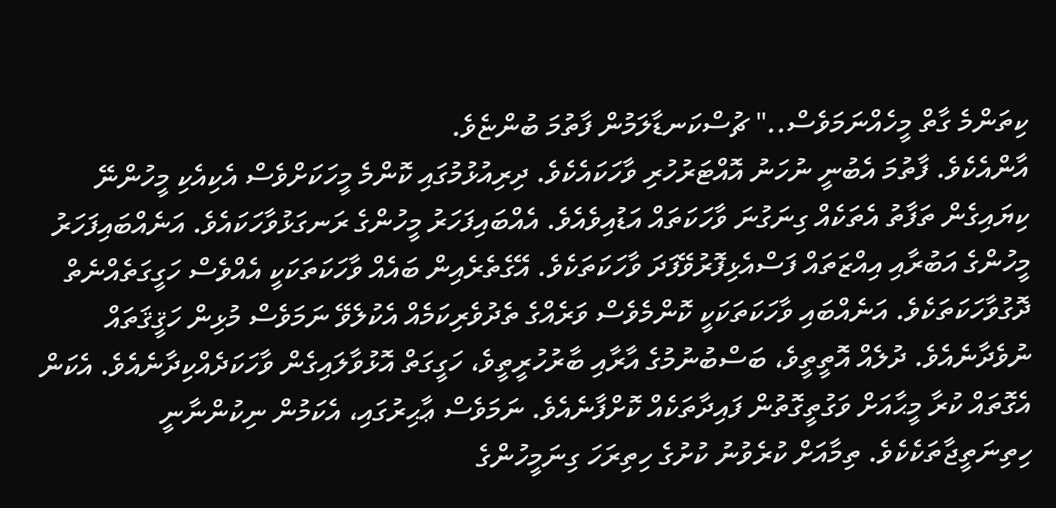ކިތަންމެ ގާތް މީހެއްނަމަވެސް.." ޗުސްކަނޑާލަމުން ފާތުމަ ބުންޏެވެ.
އާންއެކެވެ. ފާތުމަ އެބުނީ ނުހަނު އޮއްޓަރުހުރި ވާހަކައެކެވެ. ދިރިއުޅުމުގައި ކޮންމެ މީހަކަށްވެސް އެކިއެކި މީހުންނޭ ކިޔައިގެން ތަފާތު އެތަކެއް ގިނަގުނަ ވާހަކަތައް އަޑުއިވެއެވެ. އެއްބައިފަހަރު މީހުންގެ ރަނގަޅުވާހަކައެވެ. އަނެއްބައިފަހަރު މީހުންގެ އަބުރާއި އިއްޒަތައް ފަސްއެޅިފޮރުވޭފަދަ ވާހަކަތަކެވެ. އޭގެތެރެއިން ބައެއް ވާހަކަތަކަކީ އެއްވެސް ހަގީގަތެއްނެތް ދޮގުވާހަކަތަކެވެ. އަނެއްބައި ވާހަކަތަކަކީ ކޮންމެވެސް ވަރެއްގެ ތެދުވެރިކަމެއް އެކުލެވޭ ނަމަވެސް މުޅިން ހަޤީޤަތައް ނުވެދާނެއެވެ. ދުލެއް އޮތީތީވެ، ބަސްބުނުމުގެ އާރާއި ބާރުހުރީތީވެ، ހަގީގަތް އޮޅުވާލައިގެން ވާހަކަދެއްކިދާނެއެވެ. އެކަން އެގޮތައް ކުރާ މީޙާއަށް ވަގުތީގޮތުން ފައިދާތަކެއް ކޮށްފާނެއެވެ. ނަމަވެސް ޢާޙިރުގައި، އެކަމުން ނިކުންނާނީ ހިތިނަތީޖާތަކެކެވެ. ތިމާއަށް ކުރެވުނު ކުށުގެ ހިތިރަހަ ގިނަމީހުންގެ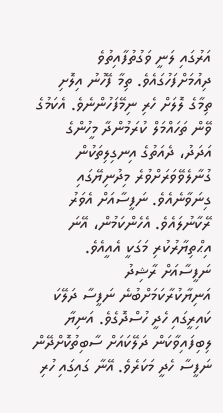އަރުގައި ލަނީ ވަގުތުފާއިތުވެ ދިއުމަށްފަހުގައެވެ. ތިމާ ފޭހުނު އިލޮށި ތިމާގެ ލޮލަށް ހެރި ނިމޭފަހުންނެވެ. އެކަމުގެ ވޭން ތަހައްމަލް ކުރަމުންދާ މީހުންގެ އަދަދު، ދެއަތުގެ އިނގިލިތަކުން ގުނާލެވޭވަރަށްވުރެ މިދުނިޔޭގައި ގިނަވާނެއެވެ. ނަފީސާއަށް އެވަރު ރޭކާނުލައެވެ. އެހެންކަމުން، އޭނަ އިޙްތިޔާރުކުރި މަގަކީ އެއީއެވެ. ނަފީސާއަށް ރާޝިދު އަނިޔާކުރާކަމަށްބުނެ ނަފީސާ ދަލޭކަ ކައިރީގައި ހެދީ ހުސްދޮގެވެ. އަނިޔާ ލިބިފައިވާކަން ދަލޭކައަށް ސާބިތުކޮށްދޭން ނަފީސާ ހެދީ މަކަރެވެ. އޭނާ ގައިގައި ހުރި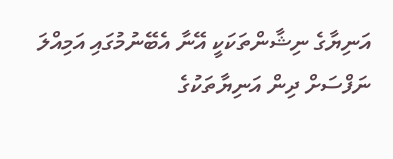އަނިޔާގެ ނިޝާންތަކަކީ އޭނާ އެބޭނުމުގައި އަމިއްލަ ނަފްސަށް ދިން އަނިޔާތަކުގެ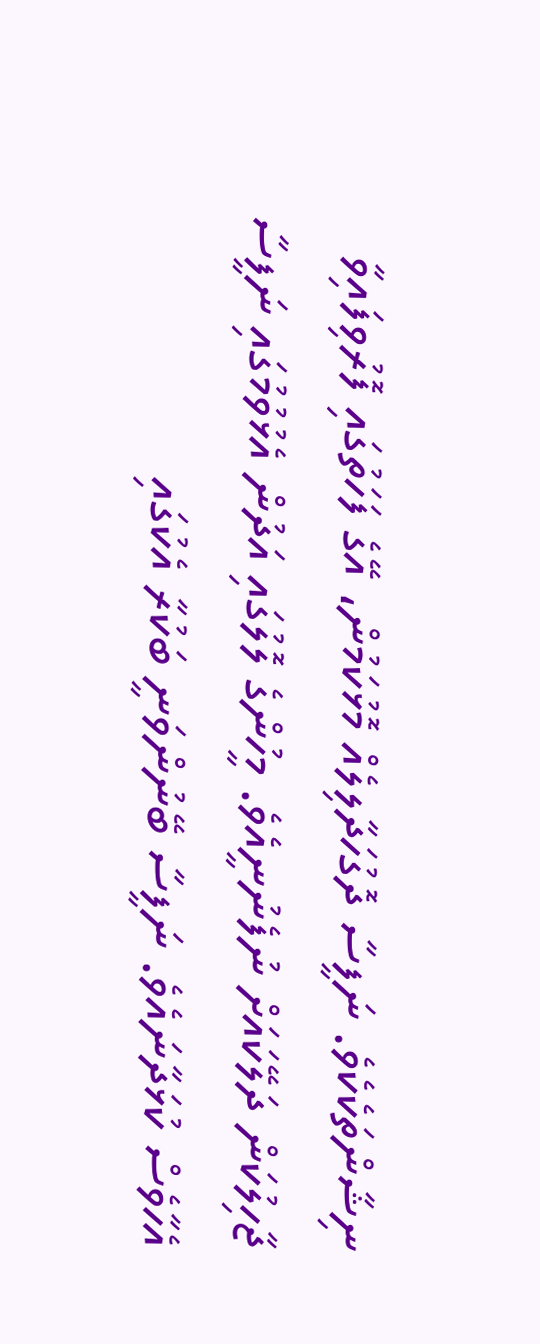ނިޝާންތަކެކެވެ. ނަފީސާ ދޮގުހަދާލިލެއް މޮޅުކަމުން، އޭގެ ފަހަތުގައި ފޮރުވިފައިވާ ޖާހިލުކަން ދަލޭކައަށް ނުފެނުނީއެވެ. މީހުންގެ ލޮލުގައި އަދުން އެޅުވުމުގައި ނަފީސާ އެހާވެސް ކުޅަދާނައެވެ. ނަފީސާ ބޭނުންވަނީ ބަކުރާ އެކުގައި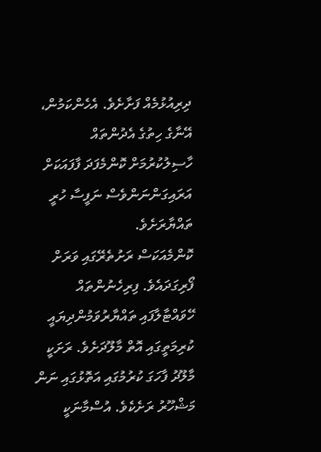ދިރިއުޅުމެއް ފަށާށެވެ. އެހެންކަމުން، އޭނާގެ ހިތުގެ އެދުންތައް ހާސިލުކުރުމަށް ކޮންމެފަދަ ފާފައަކަށް އަރައިގަންނަންވެސް ނަފީސާ ހުރީ ތައްޔާރަށެވެ.
ކޮންމެއަކަސް ރަށުތެރޭގައި ވަރަށް ފޯރިގަދައެވެ. ފިރިހެނުންތައް ހޭވައްޓާލާފައި ތައްޔާރުވަމުންދިޔައީ ކުރިމަތީގައި އޮތް މާލޫދަށެވެ. ރަށަކީ މާލޫދު ފާހަގަ ކުރުމުގައި އަތޮޅުގައި ނަން މަޝްހޫރު ރަށެކެވެ. އުސްމާނަކީ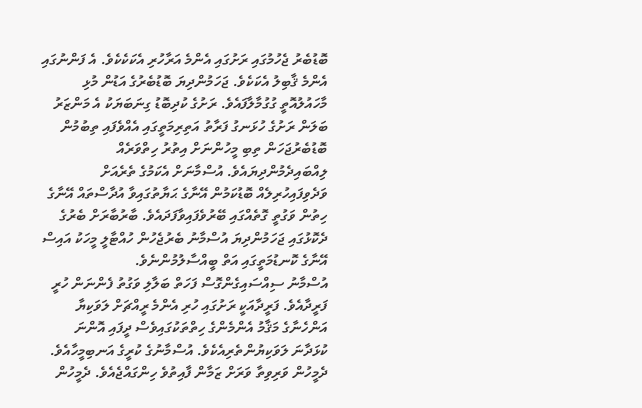ބޮޑުބެރު ޖެހުމުގައި ރަށުގައި އެންމެ އަރާހުރި އެކަކެކެވެ. އެ ފަންނުގައި އެންމެ ޤާބިލު އެކަކެވެ. ޖަހަމުންދިޔަ ބޮޑުބެރުގެ އަޑުން މުޅި މާހައުލުއޮތީ ގުގުމާލާފައެވެ. ރަށުގެ ކުދިބޮޑު ގިނަބަޔަކު އެ މަންޒަރު ބަލަން ރަށުގެ ހުޅަނގު ފަރާތު އަތިރިމަތީގައި އެއްވެފައި ތިބުމުން ބޮޑުބެރުޖަހަން ތިބި މީހުންނަށް އިތުރު ހިތްވަރެއް ލިއްބައިދެމުންދިޔައެވެ. އުސްމާނަށް އެކަމުގެ ތެރެއަށް ވަދެވިފައިހުރިލެއް ބޮޑުކަމުން އޭނާގެ ޙަޔާތުގައިވާ އުދާސްތައް އޭނާގެ ހިތުން ވަގުތީ ގޮތެއްގައި ބޭރުވެފައިވާފަދައެވެ. ބާރުބާރަށް ބެރުގެ ދެކޮޅުގައި ޖަހަމުންދިޔަ އުސްމާނު ބެރުޖެހުން ހުއްޓާލީ މީހަކު އައިސް އޭނާގެ ކޮނޑުމަތީގައި އަތް ބީއްސާލުމުންނެވެ.
އުސްމާނު ސިއްސައިގެންގޮސް ފަހަތް ބަލާލި ވަގުތު ފެންނަން ހުރީ ފަރީދާއެވެ. ފަރީދާއަކީ ރަށުގައި ހުރި އެންމެ ރީއްޗަށް ލަވަކިޔާ އަންހެނާގެ މަޤާމު އެންމެންގެ ހިތްތަކުގައިވެސް ދީފައި އޮންނަ ކުޅަދާނަ ލަވަކިޔުންތެރިއެކެވެ. އުސްމާނުގެ ކުރީގެ އަނބިމީހާއެވެ. ދެމީހުން ވަރިވިތާ ވަރަށް ޒަމާން ފާއިތުވެ ހިންގައްޖެއެވެ. ދެމީހުން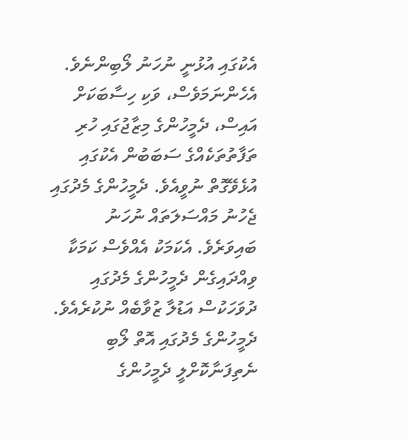އެކުގައި އުޅުނީ ނުހަނު ލޯބިންނެވެ. އެހެންނަމަވެސް، ވަކި ހިސާބަކަށް އައިސް، ދެމީހުންގެ މިޒާޖުގައި ހުރި ތަފާތުތަކެއްގެ ސަބަބުން އެކުގައި އުޅެވޭގޮތް ނުވީއެވެ. ދެމީހުންގެ މެދުގައި ޖެހުނު މައްސަލަތައް ނުހަނު ބައިވަރެވެ. އެކަމަކު އެއްވެސް ކަމަކާ ވިއްދައިގެން ދެމީހުންގެ މެދުގައި ދުވަހަކުސް އަޑުލާ ޒުވާބެއް ނުކުރެއެވެ. ދެމީހުންގެ މެދުގައި އޮތް ލޯބި ނެތިފަނާކޮށްލީ ދެމީހުންގެ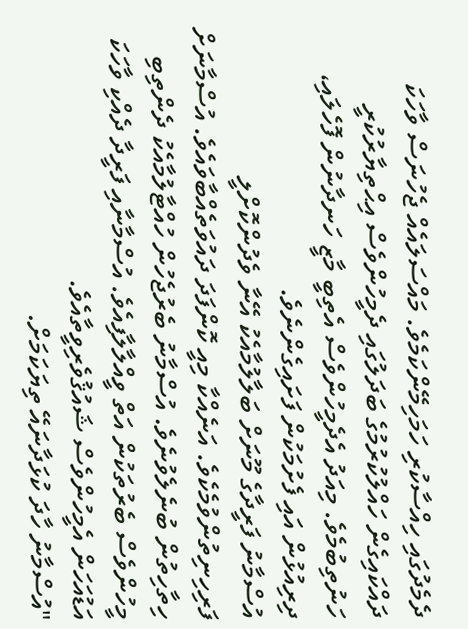ދެމެދުގައި ހިއްސާކުރި ހަމަހިމޭންކަމެވެ. މައްސަލައެއް ޖެހުނަސް ވާހަކަ ދައްކައިގެން ހައްލުކުރުމުގެ ބަދަލުގައި ދެމީހުންވެސް އިޙްތިޔާރުކުރީ ހަނުތިބުމެވެ. މިއަދު އެދެމީހުންވެސް އެތިބީ މާޒީ ހަނދާނުން ފޮހެލައި، ދިރިއުޅުން އައި ފެށުމަކުން ފަށައިގެންނެވެ.
އުސްމާނު ފަރީދާގެ މޫނަށް ބަލާލުމާއެކު އޭނާ ވެދުންކޮށްލީ ފަރިހިނިތުންވުމެކެވެ. އަނެއްކާ މިއީ ކޮންފަދަ ދައުވަތެއްބާވައެވެ. އުސްމާނަށް ހިތާހިތުން ބުނެލެވުނެވެ. އުސްމާނު ބެރުޖެހުން ހުއްޓާލުމާއެކު ދެންތިބި މީހުންވެސް ބެރުތަކުން އަތް ވީއްލާލާފިއެވެ. އުސްމާނާއި ފަރީދާ ދެއްކި ވާހަކަ އަޑުއަހަން އެމީހުންވެސް ޝައުޤުވެރިވީތާއެވެ.
"އުސްމާނު ހާދަ ކުޅަދާނައޭ ތިޔަކަމަށް.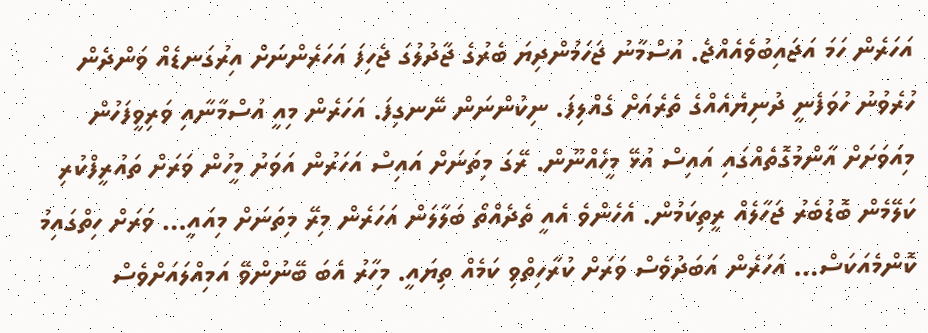އަހަރެން ހަމަ އަޖައިބުވެއެއްޖެ. އުސްމާނު ޖަހަމުންދިޔަ ބެރުގެ ޖާދުލުގަ ޖެހިފަ އަހަރެންނަށް އިރުގަނޑެއް ވަންދެން ހުރެވުނު ހުވަފެނީ ދުނިޔެއެއްގެ ތެރެއަށް ގެއްލިފަ. ނިކުންނަން ނޭނގިފަ. އަހަރެން މިއީ އުސްމާނާއި ވަރިވީފަހުން މިއަވަށަށް އާންމުގޮތެއްގައި އައިސް އުޅޭ މީހެއްނޫން. ރޭގަ މިތަނަށް އައިސް އަހަރުން އަވަށު މީހުން ވަރަށް ތައުރީފްކުރި ކަލޭމެން ބޮޑުބެރު ޖަހާލެއް ރީތިކަމުން. އެހެންވެ އެއީ ތެދެއްތޯ ބަލާލަން އަހަރެން މިރޭ މިތަނަށް މިއައީ… ވަރަށް ހިތްގައިމު ކޮންމެއަކަސް… އަހަރެން އަބަދުވެސް ވަރަށް ކުރާހިތްވި ކަމެއް ތިޔައީ. މިހާރު އެބަ ބޭނުންވޭ އަމިއްލައަށްވެސް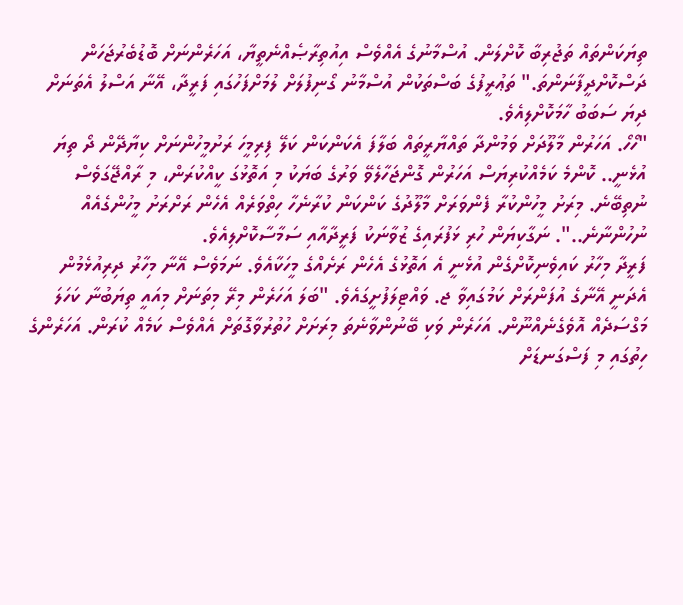ތިޔަކަންތައް ތަޖުރިބާ ކޮށްލަން. އުސްމާނުގެ އެއްވެސް އިއުތިރާޞެއްނެތީޔާ، އަހަރެންނަށް ބޮޑުބެރުޖަހަން ދަސްކޮށްދީފާނަންތަ." ތަޢުރީފުގެ ބަސްތަކުން އުސްމާނު ގޯނިފުލަށް ލުމަށްފަހުގައި ފަރީދާ، އޭނާ އަސްލު އެތަނަށް ދިޔަ ސަބަބު ހާމަކޮށްލިއެވެ.
"ހޯހޯ. އަހަރުން މާލޫދަށް ވަމުންދާ ތައްޔާރީތައް ބަލާފަ އެކަންކަން ކަލޭ ފިރިމީހަ ރަށުމީހުންނަށް ކިޔާދޭން ދޯ ތިޔަ އުޅެނީ.. ކޮންމެ ކަމެއްކުރިޔަސް އަހަރުން ގޮންޖަހާލެވޭ ވަރުގެ ބަޔަކު މި އަތޮޅުގަ ކީއްކުރަން، މި ރާއްޖޭގަވެސް ނުތިބޭނެ. މިރަށު މީހުންކުރާ ފެންވަރަށް މާލޫދުގެ ކަންކަން ކުރާނެހާ ހިތްވަރެއް އެހެން ރަށްރަށު މީހުންގެއެއް ނުހުންނާނެ..". ނަގާކިޔަން ހުރި ޅަފުރައިގެ ޒުވާނަކު ފަރީދާއާއި ސަމާސާކޮށްލިއެވެ.
ފަރީދާ މިހާރު ކައިވެނިކޮށްގެން އުޅެނީ އެ އަތޮޅުގެ އެހެން ރަށެއްގެ މީހަކާއެވެ. ނަމަވެސް އޭނާ މިހާރު ދިރިއުޅެމުން އެދަނީ އޭނާގެ އުފަންރަށް ކަމުގައިވާ ޖ. ވައްޓިލަފުށީގައެވެ. "ބަލަ އަހަރެން މިރޭ މިތަނަށް މިއައީ ތިޔަބުނާ ކަހަލަ މަގްސަދެއް އޮވެގެނެއްނޫން. އަހަރެން ވަކި ބޭނުންވާނެތަ މިރަށަށް ހުތުރުވާގޮތަށް އެއްވެސް ކަމެއް ކުރަން. އަހަރެންގެ ހިތުގައި މި ފަސްގަނޑަށް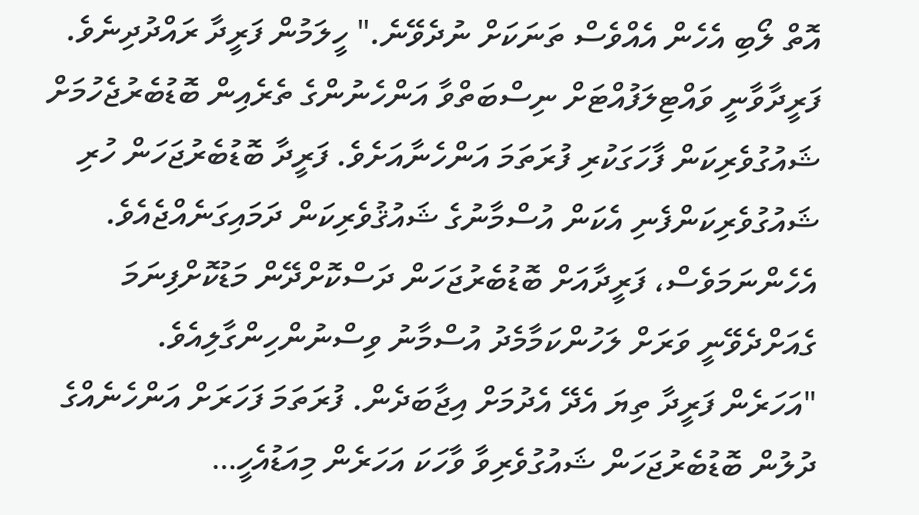އޮތް ލޯބި އެހެން އެއްވެސް ތަނަކަށް ނުދެވޭނެ." ހީލަމުން ފަރީދާ ރައްދުދިނެވެ.
ފަރީދާވާނީ ވައްޓިލަފުއްޓަށް ނިސްބަތްވާ އަންހެނުންގެ ތެރެއިން ބޮޑުބެރުޖެހުމަށް ޝައުގުވެރިކަން ފާހަގަކުރި ފުރަތަމަ އަންހެނާއަށެވެ. ފަރީދާ ބޮޑުބެރުޖަހަން ހުރި ޝައުގުވެރިކަންފެނި އެކަން އުސްމާނުގެ ޝައުޤުވެރިކަން ދަމައިގަނެއްޖެއެވެ. އެހެންނަމަވެސް، ފަރީދާއަށް ބޮޑުބެރުޖަހަން ދަސްކޮށްދޭން މަޑުކޮށްފިނަމަ ގެއަށްދެވޭނީ ވަރަށް ލަހުންކަމާމެދު އުސްމާނު ވިސްނުންހިންގާލިއެވެ.
"އަހަރެން ފަރީދާ ތިޔަ އެދޭ އެދުމަށް އިޖާބަދެން. ފުރަތަމަ ފަހަރަށް އަންހެނެއްގެ ދުލުން ބޮޑުބެރުޖަހަން ޝައުގުވެރިވާ ވާހަކަ އަހަރެން މިއަޑުއެހީ…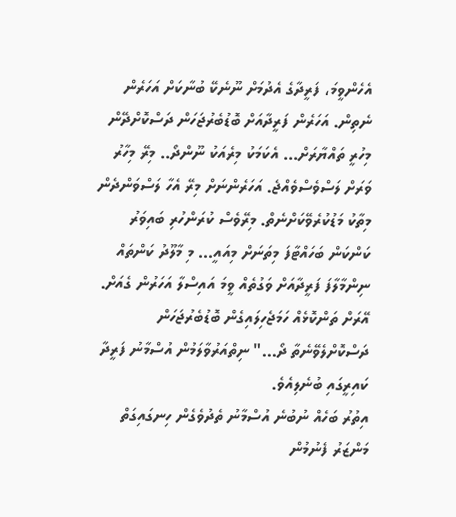އެހެންވީމަ، ފަރީދާގެ އެދުމަށް ނޫނެކޭ ބުނާކަށް އަހަރެން ނެތިން. އަހަރެން ފަރީދާއަށް ބޮޑުބެރުޖަހަން ދަސްކޮށްދޭން މިހުރީ ތައްޔާރަށް… އެކަމަކު މިރެއަކު ނޫންދޯ.. މިރޭ މިހާރު ވަރަށް ލަސްވެސްވެއްޖެ. އަހަރެންނަށް މިރޭ އެހާ ލަސްވަންދެން މިތާކު މަޑުކުރެވޭކަށްނެތް. މިރޭވެސް ކުރަންހުރި ބައިވަރު ކަންކަން ބަހައްޓާފަ މިތަނަށް މިއައީ… މި މާލޫދު ކަންތައް ނިންމާލާފަ ފަރީދާއަށް ވަގުތެއް ވީމަ އައިސްލާ އަހަރުން ގެއަށް. އޭރަށް ތަންކޮޅެއް ހަމަޖެހިލައިގެން ބޮޑުބެރުޖަހަން ދަސްކޮށްލެވޭނެތާ ދޯ…" ނިތްއަރުވާލަމުން އުސްމާނު ފަރީދާ ކައިރީގައި ބުނެލިއެވެ.
އިތުރު ބަހެއް ނުބުނެ އުސްމާނު ތެދުވެގެން ހިނގައިގަތް މަންޒަރު ފެނުމުން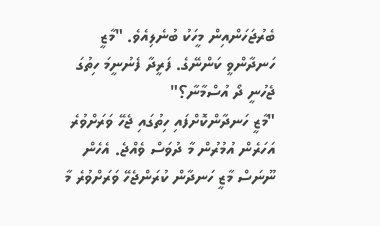ބެރުޖަހަންއިން މީހަކު ބުނެލިއެވެ. "މާޒީ ހަނދާންވީ ކަންނޭގެ. ފަރީދާ ފެނުނީމަ ހިތުގަ ޖެހުނީ ދޯ އުސްމާނާ؟"
"މާޒީ ހަނދާންކޮށްފައި ހިތުގައި ޖެހޭ ވަރަށްވުރެ އަހަރެން އުމުރުން މާ ދުވަސް ވެއްޖެ. އެހެން ނޫނަސް މާޒީ ހަނދާން ކުރަންޖެހޭ ވަރަށްވުރެ މާ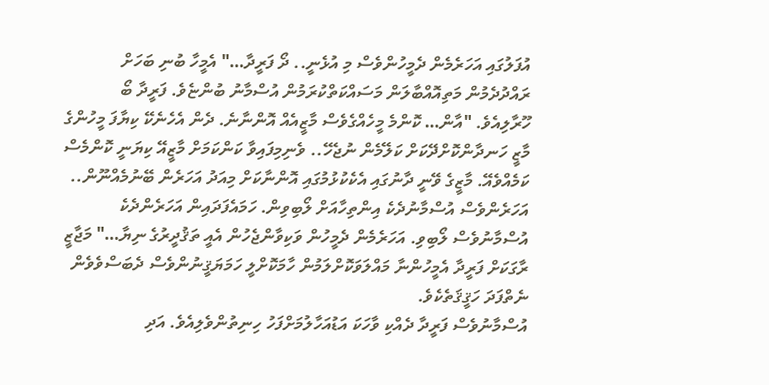އުފަލުގައި އަހަރެމެން ދެމީހުންވެސް މި އުޅެނީ.. ދޯ ފަރީދާ…" އެމީހާ ބުނި ބަހަށް ރައްދުދެމުން މަތިއޮއްބާލަން މަސައްކަތްކުރަމުން އުސްމާނު ބުންޏެވެ. ފަރީދާ ބޯ ހޫރާލިއެވެ. "އާން… ކޮންމެ މީހެއްގެވެސް މާޒީއެއް އޮންނާނެ. ދެން އެހެނެކޭ ކިޔާފަ މީހުންގެ މާޒީ ހަނދާންކޮށްދޭކަށް ކަލޭމެން ނުޖެހޭ.. ވެނިމިފައިވާ ކަންކަމަށް މާޒީއޭ ކިޔަނީ ކޮންމެސް ކަމެއްވެއޭ. މާޒީގެ ވޭނީ ދާނުގައި އެކެކުޅުމުގައި އޮންނާކަށް މިއަދު އަހަރެން ބޭނުމެއްނޫން.. އަހަރެންވެސް އުސްމާނުދެކެ އިންތިހާއަށް ލޯބިވިން. ހަމައެފަދައިން އަހަރެންދެކެ އުސްމާނުވެސް ލޯބިވި. އަހަރެމެން ދެމީހުން ވަކިވާންޖެހުން އެއީ ތަޤުދީރުގެ ނިޔާ…" މަޖާޒީ ރާގަކަށް ފަރީދާ އެމީހުންނާ މައްލަވަކޮށްލަމުން ހާމަކޮށްލީ ހަމަޔަޤީނުންވެސް ދެބަސްވެވެން ނެތްފަދަ ހަޤީޤަތެކެވެ.
އުސްމާނުވެސް ފަރީދާ ދެއްކި ވާހަކަ އަޑުއަހާލުމަށްފަހު ހިނިތުންވެލިއެވެ. އަދި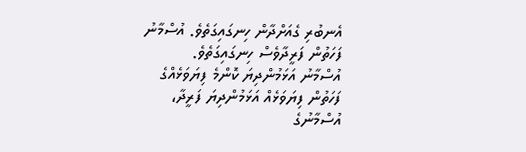އެނބުރި ގެއަށްދާން ހިނގައިގަތެވެ. އުސްމާނު ފަހަތުން ފަރީދާވެސް ހިނގައިގަތެވެ.
އުސްމާނު އަޅަމުންދިޔަ ކޮންމެ ފިޔަވަޅެއްގެ ފަހަތުން ފިޔަވަޅެއް އަޅަމުންދިޔަ ފަރީދާ، އުސްމާނުގެ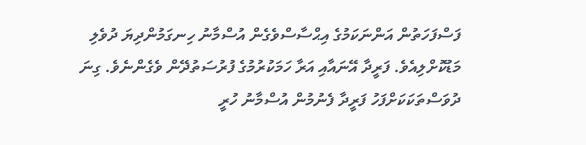ފަސްފަހަތުން އަންނަކަމުގެ އިޙްސާސްވެގެން އުސްމާނު ހިނގަމުންދިޔަ ދުވެލި މަޑުކޮށްލިއެވެ. ފަރީދާ އޭނައާއި އަރާ ހަމަކުރުމުގެ ފުރުސަތުދޭން ވެގެންނެވެ. ގިނަ ދުވަސްތަކަކަށްފަހު ފަރީދާ ފެނުމުން އުސްމާނު ހުރީ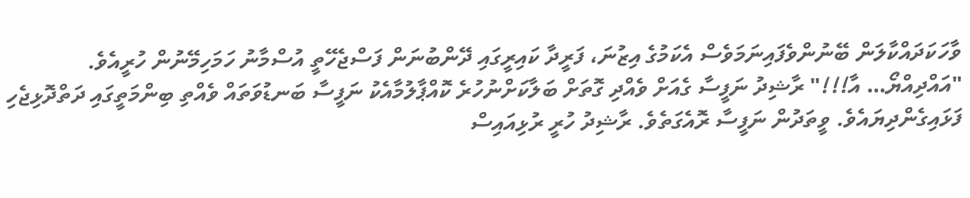ވާހަކަދައްކާލަން ބޭނުންވެފައިނަމަވެސް އެކަމުގެ އިޒުނަ، ފަރީދާ ކައިރީގައި ދޭންބުނަން ފަސްޖެހޭތީ އުސްމާނު ހަމަހިމޭނުން ހުރީއެވެ.
"އައްދިއްޔޯ… އާ!!!" ރާޝިދު ނަފީސާ ގެއަށް ވެއްދި ގޮތަށް ބަލާކަށްނުހުރެ ކޮއްޕާލުމާއެކު ނަފީސާ ބަނޑުވަތައް ވެއްތި ބިންމަތީގައި ދަތްދޮޅިޖެހި ފަޅައިގެންދިޔައެވެ. ވީތަދުން ނަފީސާ ރޮއެގަތެވެ. ރާޝިދު ހުރީ ރުޅިއައިސް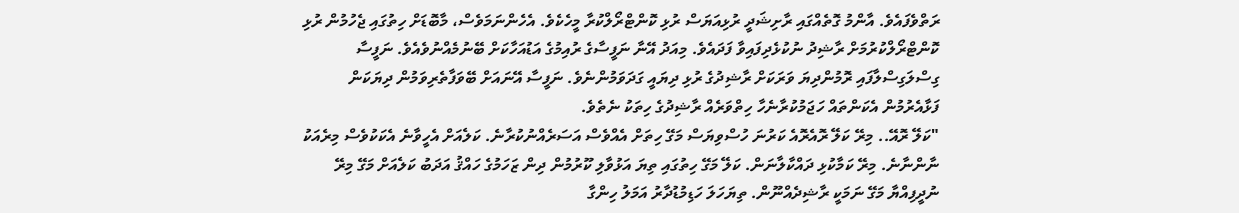ރަތްވެފައެވެ. އާންމު ގޮތެއްގައި ރާށިޝަދީ ރުޅިއަޔަސް ރުޅި ކޮންޓްރޯލްކުރާ މީހެކެވެ. އެހެންނަމަވެސް، މާބޮޑަށް ހިތުގައި ޖެހުމުން ރުޅި ކޮންޓްރޯލްކުރުމަށް ރާޝިދު ނުކުޅެދިފައިވާ ފަދައެވެ. މިއަދު އޭނާ ނަފީސާގެ ރުއިމުގެ އަޑުއަހާކަށް ބޭނުމެއްނުވެއެވެ. ނަފީސާ ގިސްލަގިސްލާފައި ރޮމުންދިޔަ ވަރަކަށް ރާޝިދުގެ ރުޅި ދިޔައީ ގަދަވަމުންނެވެ. ނަފީސާ އޭނައަށް ބޭވަފާތެރިވަމުން ދިޔަކަން ފަޅާއެރުމުން އެކަންތައް ހަޖަމުކުރާނެހާ ހިތްވަރެއް ރާޝިދުގެ ހިތަކު ނެތެވެ.
"ކަލޭ ރޮއޭ.. މިރޭ ކަލޭ ރޮއެރޮއެ ކަރުނަ ހުސްވިޔަސް މަގޭ ހިތަށް އެއްވެސް އަސަރެއްނުކުރާނެ. ކަލެއަށް އެހީވާނެ އެކަކުވެސް މިރެއަކު ނާންނާނެ. މިރޭ ކަމާކުޅި ދައްކާލާނަން. ކަލޭ މަގޭ ހިތުގައި ތިޔަ އަޅުވާލި ކޫރުމުން ދިން ޒަހަމުގެ ހައްޤު އަދަބު ކަލެއަށް މަގޭ މިރޭ ނުދީފިއްޔާ މަގޭ ނަމަކީ ރާޝިދެއްނޫން. ތިޔަހަލަ ހަޑިމުޑުދާރު އަމަލު ހިންގާ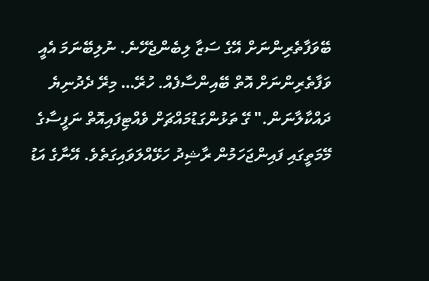ބޭވަފާތެރިންނަށް އޭގެ ސަޒާ ލިބެންޖެހޭނެ. ނުލިބޭނަމަ އެއީ ވަފާތެރިންނަށް އޮތް ބޭއިންސާފެއް. ހުރޭ… މިރޭ ދެދުނިޔެ ދައްކާލާނަން." ގޭ ތަޅުންގަޑުމައްޗަށް ވެއްޓިފައިއޮތް ނަފީސާގެ މޭމަތީގައި ފައިންޖަހަމުން ރާޝިދު ހަޅޭއްލަވައިގަތެވެ. އޭނާގެ އަޑު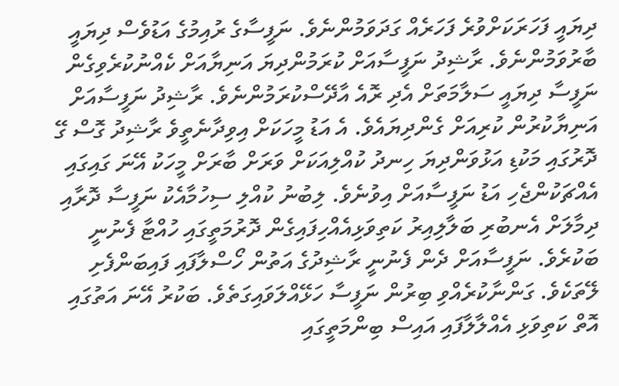ދިޔައީ ފަހަރަކަށްވުރެ ފަހަރެއް ގަދަވަމުންނެވެ. ނަފީސާގެ ރުއިމުގެ އަޑުވެސް ދިޔައީ ބާރުވަމުންނެވެ. ރާޝިދު ނަފީސާއަށް ކުރަމުންދިޔަ އަނިޔާއަށް ކެއްނުކުރެވިގެން ނަފީސާ ދިޔައީ ސަލާމަތަށް އެދި ރޮއެ އާދޭސްކުރަމުންނެވެ. ރާޝިދު ނަފީސާއަށް އަނިޔާކުރުން ކުރިއަށް ގެންދިޔައެވެ. އެ އަޑު މީހަކަށް އިވިދާނެތީވެ ރާޝިދު ގޮސް ގޭ ދޮރުގައި މަކުޑި އަޅުވަންދިޔަ ހިނދު ކުއްލިއަކަށް ވަރަށް ބާރަށް މީހަކު އޭނަ ގައިގައި އެއްޗަކުންޖެހި އަޑު ނަފީސާއަށް އިވުނެވެ. ލިބުނު ކުއްލި ސިހުމާއެކު ނަފީސާ ދޮރާއި ދިމާލަށް އެނބުރި ބަލާލިއިރު ކަތިވަޅިއެއްހިފައިގެން ދޮރުމަތީގައި ހުއްޓާ ފެނުނީ ބަކުރެވެ. ނަފީސާއަށް ދެން ފެނުނީ ރާޝިދުގެ އަތުން ހޯސްލާފައި ފައިބަންފެށި ލޭތަކެވެ. ގަންނާކުރެއްވި ބިރުން ނަފީސާ ހަޅޭއްލަވައިގަތެވެ. ބަކުރު އޭނަ އަތުގައި އޮތް ކަތިވަޅި އެއްލާލާފައި އައިސް ބިންމަތީގައި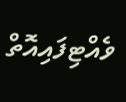ވެއްޓިފައިއޮތް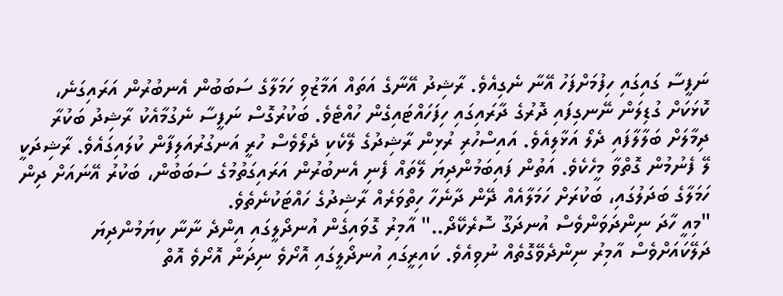ނަފީސާ ގައިގައި ހިފުމަށްފަހު އޭނާ ނެގިއެވެ. ރާޝިދު އޭނާގެ އަތައް އަމާޒުވި ހަމަލާގެ ސަބަބުން އެނބުރުން އަރައިގަނެ، ކޮޅަކަށް ގުޑިލަން ނޭނގިފައި ދޮރުގެ ދާރައިގައި ހިފަހައްޓައިގެން ހުއްޓެވެ. ބަކުރުގޮސް ނަފީސާ ނެގުމާއެކު ރާޝިދު ބަކުރާ ދިމާލަށް ބަލާލާފައި ދެލޯ އަޅާލިއެވެ. އައިސްހުރި ރުޅިން ރާޝިދުގެ ލޭކެކި ދެލޯވެސް ހުރީ އަނގުރުއަލިފާން ކުލައިގައެވެ. ރާޝިދަކީ ލޭ ފެނުމުން ގޮތްވާ މީހެކެވެ. އަތުން ފައިބަމުންދިޔަ ލޭތައް ފެނި އެނބުރުން އަރައިގަތުމުގެ ސަބަބުން، ބަކުރު އޭނައަށް ދިން ހަމަލާގެ ބަދަލުގައި، ބަކުރަށް ހަމަލާއެއް ދޭން ދާނެހާ ހިތްވަރެއް ރާޝިދުގެ ހައްޓަކުނެތެވެ.
"މިއީ ހާދަ ނިންދަވަންވެސް އުނދަގޫ ސޮރެކޭދޯ.." އާމިރު ގޮވައިގެން އުނދޯލީގައި އިންދެ ނާނާ ކިޔަމުންދިޔަ ދަލޭކައަށްވެސް އާމިރު ނިންދެވޭގޮތެއް ނުވިއެވެ. ކައިރީގައި އުނދޯލީގައި އޮށޯވެ ނިދަން އޮށޯވެ އޮތް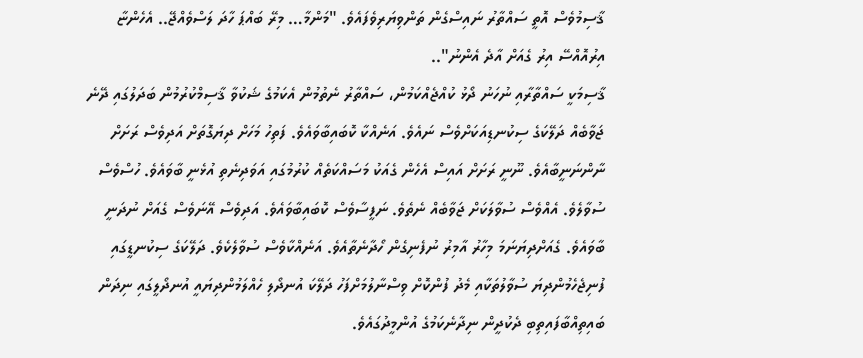ޤާސިމުވެސް އޮތީ ސައްތާރު ނައިސްގެން ތަންވިޔަރިވެފައެވެ. "މަންމާ… މިރޭ ބައްޕަ ހާދަ ލަސްވެއްޖޭ.. އެހެންޏާ އިރުއޮއްސޭ އިރު ގެއަށް އާދެ އެންނު"..
ޤާސިމަކީ ސައްތާރާއި ނުހަނު ދޯޅު ކުއްޖެއްކަމުން، ސައްތާރު ނެތުމުން އެކަމުގެ ޝަކުވާ ޤާސިމްކުރުމުން ބަދަލުގައި ދޭނެ ޖަވާބެއް ދަލޭކަގެ ސިކުނޑިއަކަށްވެސް ނައެވެ. އަނެއްކާ ކޮބައިބާވައެވެ. ފަތިހު މަހަށް ދިޔަގޮތަށް އަދިވެސް ރަށަށް ނާންނަނީބާއެވެ. ނޫނީ ރަށަށް އައިސް އެހެން ގެއަކު މަސައްކަތެއް ކުރުމުގައި އަވަދިނެތި އުޅެނީ ބާވައެވެ. ހުސްވެސް ސުވާލެވެ. އެއްވެސް ސުވާލަކަށް ޖަވާބެއް ނެތެވެ. ނަފީސާވެސް ކޮބައިބާވައެވެ. އަދިވެސް އޭނަވެސް ގެއަށް ނުދަނީ ބާވައެވެ. ގެއަށްދިޔަނަމަ މިހާރު އާމިރު ނުފެނިގެން ހޯދާނެތާއެވެ. އަނެއްކާވެސް ސުވާލެކެވެ. ދަލޭކަގެ ސިކުނޑީގައި ފުނިޖެހެމުންދިޔަ ސުވާލުތަކާއި މެދު ފުންކޮށް ވިސްނާލުމަށްފަހު ދަލޭކަ އުނދޯލި ހެއްލަމުންދިޔައީ އުނދޯލީގައި ނިދަން ބައިތިއްބާފައިތިބި ދެކުދީން ނިދާނެކަމުގެ އުންމީދުގައެވެ.